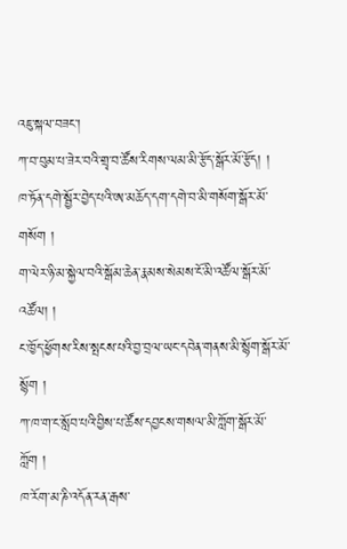འཇུ་སྐལ་བཟང་།
ཀ་བ་བུམ་པ་ཟེར་བའི་གྲྭ་བ་ཚོས་རིགས་ལམ་མི་རྩོད་སྒོར་མོ་རྩོད། །
ཁ་ཏོན་དགེ་སྦྱོར་བྱེད་པའི་ཨ་མཆོད་དག་དགེ་བ་མི་གསོག་སྒོར་མོ་གསོག །
ག་ལེར་ཉི་མ་སྐྱེལ་བའི་སྒོམ་ཆེན་རྣམས་སེམས་ངོ་མི་འཚོལ་སྒོར་མོ་འཚོལ། །
ང་ཁྱོད་ཕྱོགས་རིས་སྤངས་པའི་བྱ་བྲལ་ཡང་དབེན་གནས་མི་སྙོག་སྒོར་མོ་སྙོག །
ཀ་ཁ་ག་ང་སློབ་པའི་བྱིས་པ་ཚོས་དབྱངས་གསལ་མི་ཀློག་སྒོར་མོ་ཀློག །
ཁ་རོག་མ་ཎི་འདོན་རན་རྒས་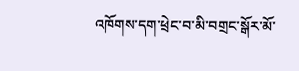འཁོགས་དག་ཕྲེང་བ་མི་བགྲང་སྒོར་མོ་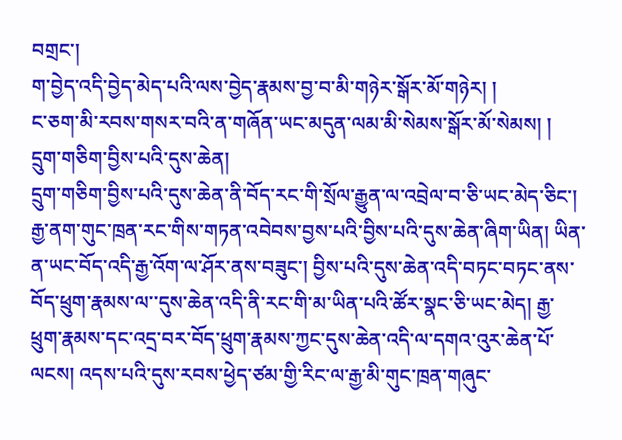བགྲང་།
ག་བྱེད་འདི་བྱེད་མེད་པའི་ལས་བྱེད་རྣམས་བྱ་བ་མི་གཉེར་སྒོར་མོ་གཉེར། །
ང་ཅག་མི་རབས་གསར་བའི་ན་གཞོན་ཡང་མདུན་ལམ་མི་སེམས་སྒོར་མོ་སེམས། །
དྲུག་གཅིག་བྱིས་པའི་དུས་ཆེན།
དྲུག་གཅིག་བྱིས་པའི་དུས་ཆེན་ནི་བོད་རང་གི་སྲོལ་རྒྱུན་ལ་འབྲེལ་བ་ཅི་ཡང་མེད་ཅིང་། རྒྱ་ནག་གུང་ཁྲན་རང་གིས་གཏན་འབེབས་བྱས་པའི་བྱིས་པའི་དུས་ཆེན་ཞིག་ཡིན། ཡིན་ན་ཡང་བོད་འདི་རྒྱ་འོག་ལ་ཤོར་ནས་བཟུང་། བྱིས་པའི་དུས་ཆེན་འདི་བཏང་བཏང་ནས་བོད་ཕྲུག་རྣམས་ལ་་དུས་ཆེན་འདི་ནི་རང་གི་མ་ཡིན་པའི་ཚོར་སྣང་ཅི་ཡང་མེད། རྒྱ་ཕྲུག་རྣམས་དང་འདྲ་བར་བོད་ཕྲུག་རྣམས་ཀྱང་དུས་ཆེན་འདི་ལ་དགའ་འུར་ཆེན་པོ་ལངས། འདས་པའི་དུས་རབས་ཕྱེད་ཙམ་གྱི་རིང་ལ་རྒྱ་མི་གུང་ཁྲན་གཞུང་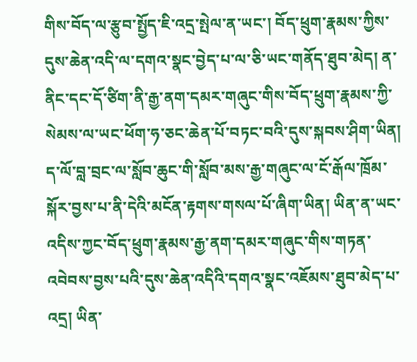གིས་བོད་ལ་རྩུབ་སྤྱོད་ཇི་འདྲ་སྤེལ་ན་ཡང་། བོད་ཕྲུག་རྣམས་ཀྱིས་དུས་ཆེན་འདི་ལ་དགའ་སྣང་བྱེད་པ་ལ་ཅི་ཡང་གནོད་ཐུབ་མེད། ན་ནིང་དང་དོ་ཙིག་ནི་རྒྱ་ནག་དམར་གཞུང་གིས་བོད་ཕྲུག་རྣམས་ཀྱི་སེམས་ལ་ཡང་ཕོག་ཧ་ཅང་ཆེན་པོ་བཏང་བའི་དུས་སྐབས་ཤིག་ཡིན། ད་ལོ་བླ་བྲང་ལ་སློབ་ཆུང་གི་སློབ་མས་རྒྱ་གཞུང་ལ་ངོ་རྒོལ་ཁྲོམ་སྐོར་བྱས་པ་ནི་དེའི་མངོན་རྟགས་གསལ་པོ་ཞིག་ཡིན། ཡིན་ན་ཡང་འདིས་ཀྱང་བོད་ཕྲུག་རྣམས་རྒྱ་ནག་དམར་གཞུང་གིས་གཏན་འབེབས་བྱས་པའི་དུས་ཆེན་འདིའི་དགའ་སྣང་འཇོམས་ཐུབ་མེད་པ་འདྲ། ཡིན་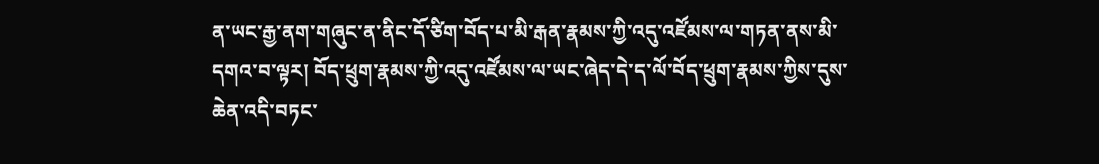ན་ཡང་རྒྱ་ནག་གཞུང་ན་ནིང་དོ་ཙིག་བོད་པ་མི་རྒན་རྣམས་ཀྱི་འདུ་འཛོམས་ལ་གཏན་ནས་མི་དགའ་བ་ལྟར། བོད་ཕྲུག་རྣམས་ཀྱི་འདུ་འཛོམས་ལ་ཡང་ཞེད་དེ་ད་ལོ་བོད་ཕྲུག་རྣམས་ཀྱིས་དུས་ཆེན་འདི་བཏང་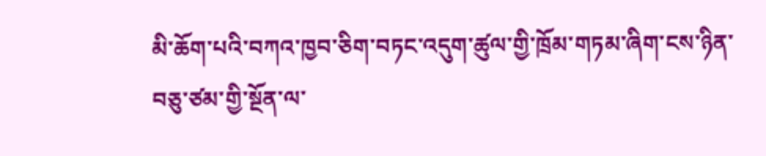མི་ཆོག་པའི་བཀའ་ཁྱབ་ཅིག་བཏང་འདུག་ཚུལ་གྱི་ཁྲོམ་གཏམ་ཞིག་ངས་ཉིན་བཅུ་ཙམ་གྱི་སྔོན་ལ་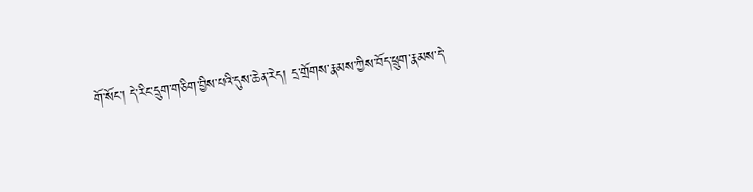གོ་སོང་། དེ་རིང་དྲུག་གཅིག་བྱིས་པའི་དུས་ཆེན་རེད། དྲ་གྲོགས་རྣམས་ཀྱིས་བོད་ཕྲུག་རྣམས་དེ་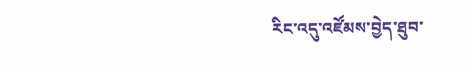རིང་འདུ་འཛོམས་བྱེད་ཐུབ་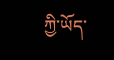ཀྱི་ཡོད་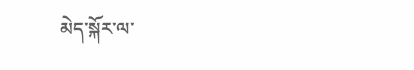མེད་སྐོར་ལ་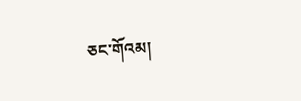ཅང་གོའམ།